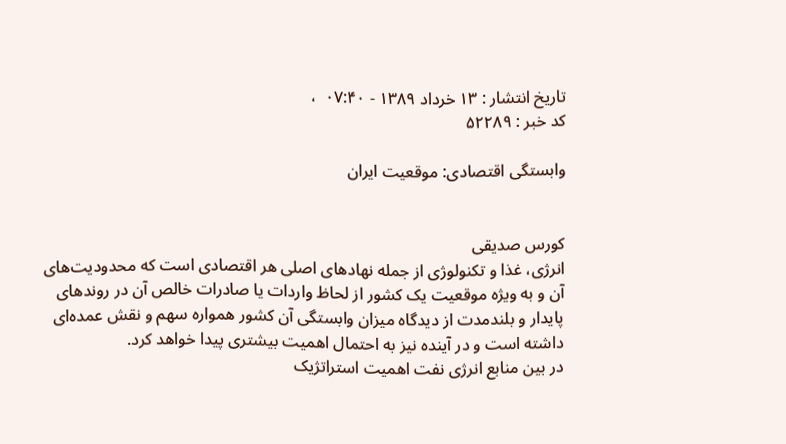تاریخ انتشار : ۱۳ خرداد ۱۳۸۹ - ۰۷:۴۰  ،
کد خبر : ۵۲۲۸۹

وابستگی اقتصادی: موقعیت ایران


کورس صدیقی
انرژی، غذا و تکنولوژی از جمله نهادهای اصلی هر اقتصادی است که محدودیت‌های آن و به ویژه موقعیت یک کشور از لحاظ واردات یا صادرات خالص آن در روندهای پایدار و بلندمدت از دیدگاه میزان وابستگی آن کشور همواره سهم و نقش عمده‌ای داشته است و در آینده نیز به احتمال اهمیت بیشتری پیدا خواهد کرد.
در بین منابع انرژی نفت اهمیت استراتژیک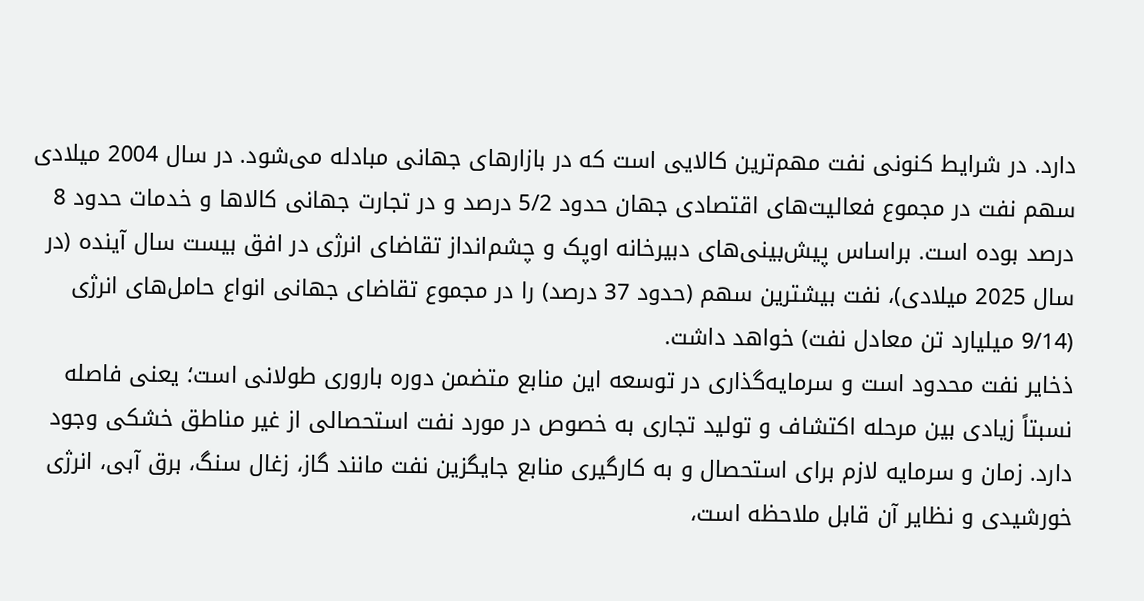دارد. در شرایط کنونی نفت مهم‌ترین کالایی است که در بازارهای جهانی مبادله می‌شود. در سال 2004 میلادی سهم نفت در مجموع فعالیت‌های اقتصادی جهان حدود 5/2 درصد و در تجارت جهانی کالاها و خدمات حدود 8 درصد بوده است. براساس پیش‌بینی‌های دبیرخانه اوپک و چشم‌انداز تقاضای انرژی در افق بیست سال آینده (در سال 2025 میلادی)، نفت بیشترین سهم (حدود 37 درصد) را در مجموع تقاضای جهانی انواع حامل‌های انرژی (9/14 میلیارد تن معادل نفت) خواهد داشت.
ذخایر نفت محدود است و سرمایه‌گذاری در توسعه این منابع متضمن دوره باروری طولانی است؛ یعنی فاصله نسبتاً زیادی بین مرحله اکتشاف و تولید تجاری به خصوص در مورد نفت استحصالی از غیر مناطق خشکی وجود دارد. زمان و سرمایه لازم برای استحصال و به کار‌گیری منابع جایگزین نفت مانند گاز، زغال سنگ، برق آبی، انرژی خورشیدی و نظایر آن قابل ملاحظه است،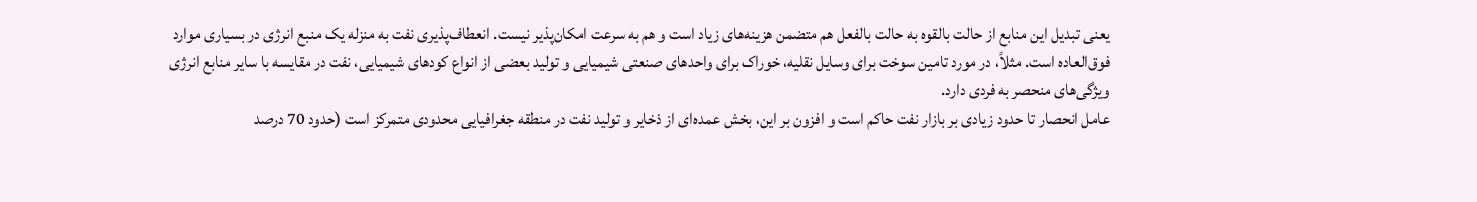یعنی تبدیل این منابع از حالت بالقوه به حالت بالفعل هم متضمن هزینه‌های زیاد است و هم به سرعت امکان‌پذیر نیست. انعطاف‌پذیری نفت به منزله یک منبع انرژی در بسیاری موارد فوق‌العاده است. مثلاً، در مورد تامین سوخت برای وسایل نقلیه، خوراک برای واحدهای صنعتی شیمیایی و تولید بعضی از انواع کودهای شیمیایی، نفت در مقایسه با سایر منابع انرژی ویژگی‌های منحصر به فردی دارد.
عامل انحصار تا حدود زیادی بر بازار نفت حاکم است و افزون بر این، بخش عمده‌ای از ذخایر و تولید نفت در منطقه جغرافیایی محدودی متمرکز است (حدود 70 درصد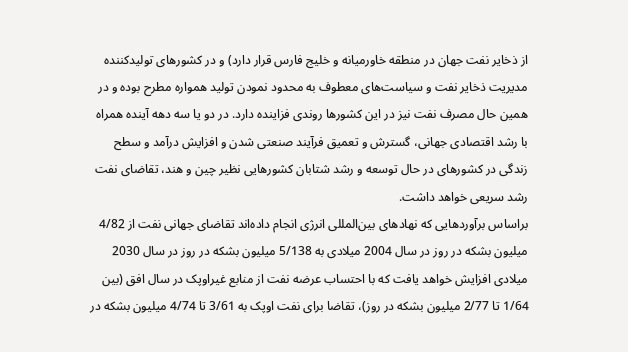از ذخایر نفت جهان در منطقه خاورمیانه و خلیج فارس قرار دارد) و در کشورهای تولیدکننده مدیریت ذخایر نفت و سیاست‌های معطوف به محدود نمودن تولید همواره مطرح بوده و در همین حال مصرف نفت نیز در این کشورها روندی فزاینده دارد. در دو یا سه دهه آینده همراه با رشد اقتصادی جهانی، گسترش و تعمیق فرآیند صنعتی شدن و افزایش درآمد و سطح زندگی در کشورهای در حال توسعه و رشد شتابان کشورهایی نظیر چین و هند، تقاضای نفت رشد سریعی خواهد داشت.
براساس برآوردهایی که نهادهای بین‌المللی انرژی انجام داده‌اند تقاضای جهانی نفت از 4/82 میلیون بشکه در روز در سال 2004 میلادی به 5/138 میلیون بشکه در روز در سال 2030 میلادی افزایش خواهد یافت که با احتساب عرضه نفت از منابع غیراوپک در سال افق (بین 1/64 تا 2/77 میلیون بشکه در روز)، تقاضا برای نفت اوپک به 3/61 تا 4/74 میلیون بشکه در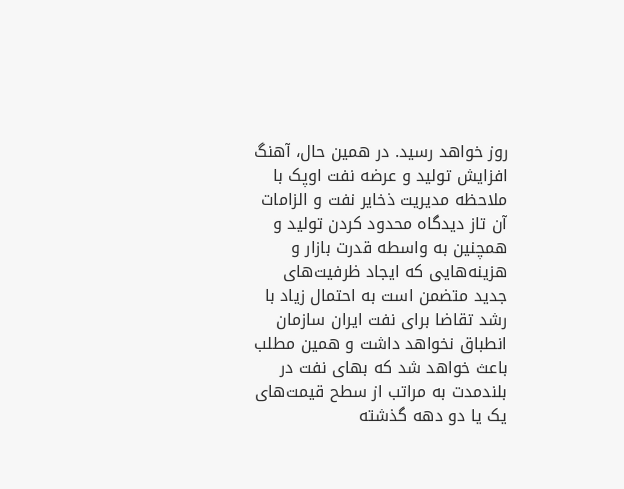روز خواهد رسید. در همین حال، آهنگ افزایش تولید و عرضه نفت اوپک با ملاحظه مدیریت ذخایر نفت و الزامات آن تاز دیدگاه محدود کردن تولید و همچنین به واسطه قدرت بازار و هزینه‌هایی که ایجاد ظرفیت‌های جدید متضمن است به احتمال زیاد با رشد تقاضا برای نفت ایران سازمان انطباق نخواهد داشت و همین مطلب باعث خواهد شد که بهای نفت در بلند‌مدت به مراتب از سطح قیمت‌های یک یا دو دهه گذشته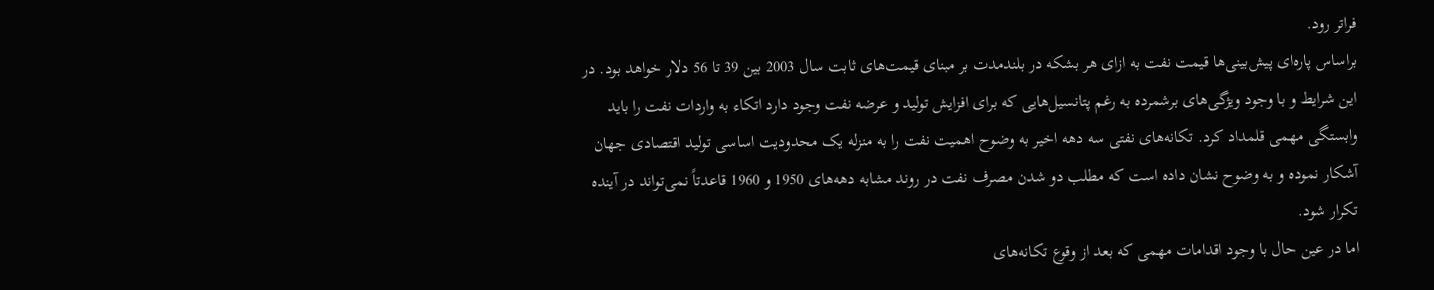فراتر رود.
براساس پاره‌ای پیش‌بینی‌ها قیمت نفت به ازای هر بشکه در بلند‌مدت بر مبنای قیمت‌های ثابت سال 2003 بین 39 تا 56 دلار خواهد بود. در این شرایط و با وجود ویژگی‌های برشمرده به رغم پتانسیل‌هایی که برای افزایش تولید و عرضه نفت وجود دارد اتکاء به واردات نفت را باید وابستگی مهمی قلمداد کرد. تکانه‌‌های نفتی سه دهه اخیر به وضوح اهمیت نفت را به منزله یک محدودیت اساسی تولید اقتصادی جهان آشکار نموده و به وضوح نشان داده است که مطلب دو شدن مصرف نفت در روند مشابه دهه‌های 1950 و 1960 قاعدتاً نمی‌تواند در آینده تکرار شود.
اما در عین حال با وجود اقدامات مهمی که بعد از وقوع تکانه‌‌های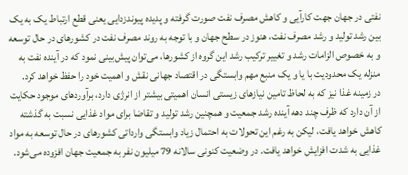نفتی در جهان جهت کارآیی و کاهش مصرف نفت صورت گرفته و پدیده پیوند‌زدایی یعنی قطع ارتباط یک به یک بین رشد تولید و رشد مصرف نفت، هنوز در سطح جهان و با توجه به روند مصرف نفت در کشورهای در حال توسعه و به خصوص الزامات رشد و تغییر ترکیب رشد این گروه‌ از کشورها، می‌توان پیش‌بینی نمود که در آینده نفت به منزله یک محدودیت با یا و یک منبع مهم وابستگی در اقتصاد جهانی نقش و اهمیت خود را حفظ خواهد کرد.
در زمینه غذا نیز که به لحاظ تامین نیازهای زیستی انسان اهمیتی بیشتر از انرژی دارد، برآوردهای موجود حکایت از آن دارد که ظرف چند دهه آینده رشد جمعیت و همچنین رشد تولید و تقاضا برای مواد غذایی نسبت به گذشته کاهش خواهد یافت، لیکن به رغم این تحولات به احتمال زیاد وابستگی وارداتی کشورهای در حال توسعه به مواد غذایی به شدت افزایش خواهد یافت. در وضعیت کنونی سالانه 79 میلیون نفر به جمعیت جهان افزوده می‌شود.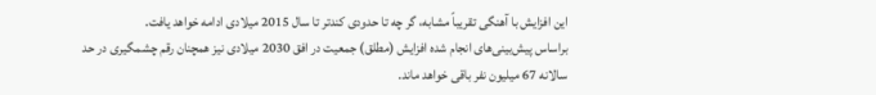این افزایش با آهنگی تقریباً مشابه، گر چه تا حدودی کندتر تا سال 2015 میلادی ادامه خواهد یافت.
براساس پیش‌بینی‌های انجام شده افزایش (مطلق) جمعیت در افق 2030 میلادی نیز همچنان رقم چشمگیری در حد سالانه 67 میلیون نفر باقی خواهد ماند.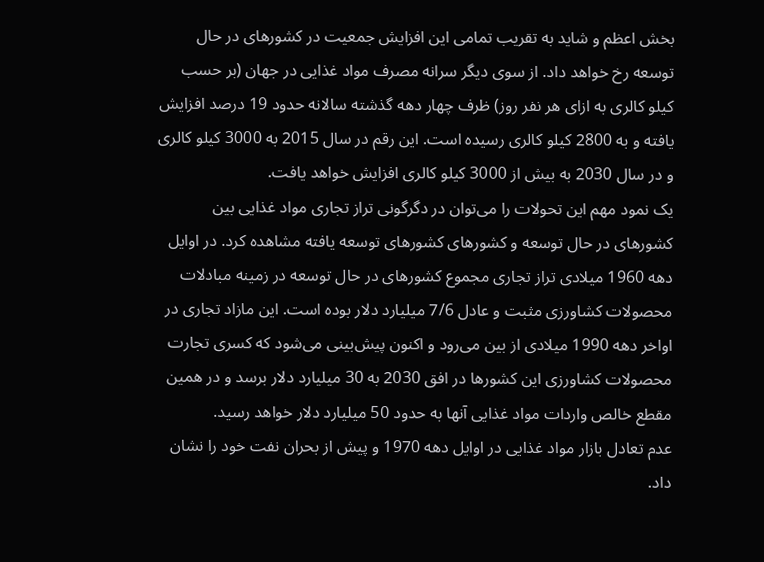بخش اعظم و شاید به تقریب تمامی این افزایش جمعیت در کشورهای در حال توسعه رخ خواهد داد. از سوی دیگر سرانه مصرف مواد غذایی در جهان (بر حسب کیلو کالری به ازای هر نفر روز) ظرف چهار دهه گذشته سالانه حدود 19 درصد افزایش یافته و به 2800 کیلو کالری رسیده است. این رقم در سال 2015 به 3000 کیلو کالری و در سال 2030 به بیش از 3000 کیلو کالری افزایش خواهد یافت.
یک نمود مهم این تحولات را می‌توان در دگرگونی تراز تجاری مواد غذایی بین کشورهای در حال توسعه و کشورهای کشورهای توسعه یافته مشاهده کرد. در اوایل دهه 1960 میلادی تراز تجاری مجموع کشورهای در حال توسعه در زمینه مبادلات محصولات کشاورزی مثبت و عادل 7/6 میلیارد دلار بوده است. این مازاد تجاری در اواخر دهه 1990 میلادی از بین می‌رود و اکنون پیش‌بینی می‌شود که کسری تجارت محصولات کشاورزی این کشورها در افق 2030 به 30 میلیارد دلار برسد و در همین مقطع خالص واردات مواد غذایی آنها به حدود 50 میلیارد دلار خواهد رسید.
عدم تعادل بازار مواد غذایی در اوایل دهه 1970 و پیش از بحران نفت خود را نشان داد.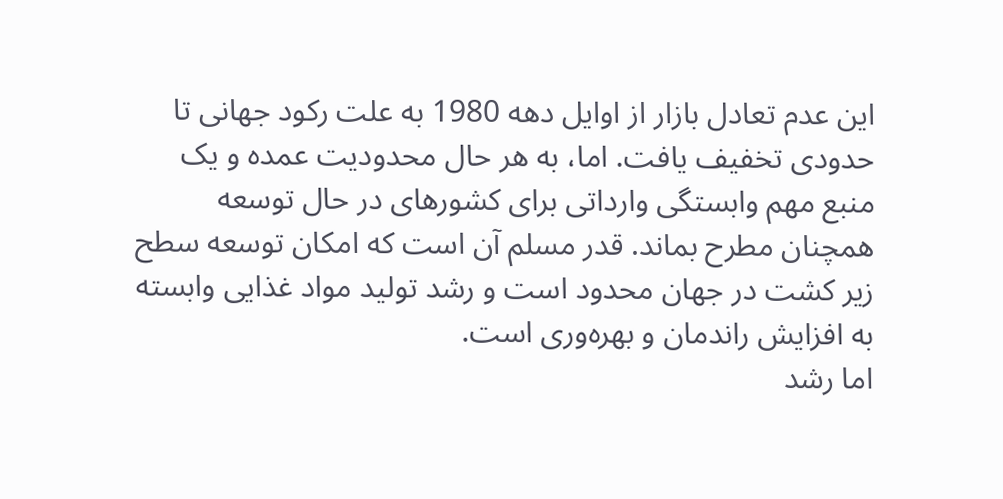این عدم تعادل بازار از اوایل دهه 1980 به علت رکود جهانی تا حدودی تخفیف یافت. اما، به هر حال محدودیت عمده و یک منبع مهم وابستگی وارداتی برای کشورهای در حال توسعه همچنان مطرح بماند. قدر مسلم آن است که امکان توسعه سطح زیر کشت در جهان محدود است و رشد تولید مواد غذایی وابسته به افزایش راندمان و بهره‌وری است.
اما رشد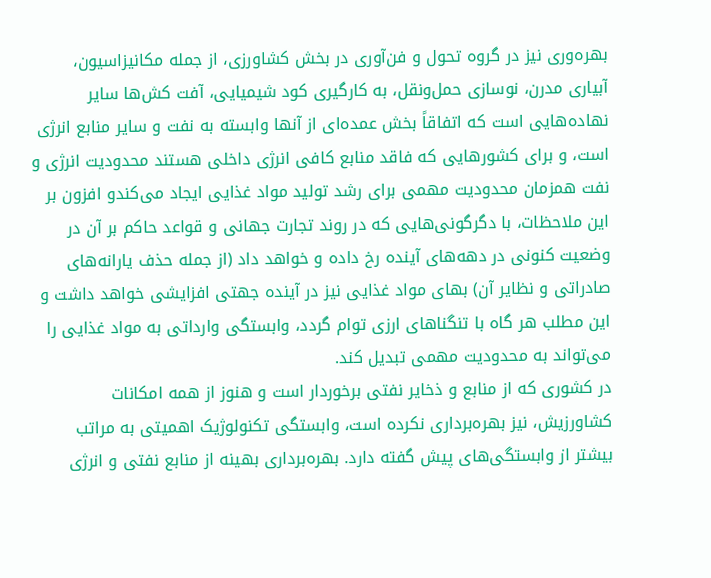بهره‌وری نیز در گروه تحول و فن‌آوری در بخش کشاورزی، از جمله مکانیزاسیون، آبیاری مدرن، نوسازی حمل‌ونقل، به کار‌گیری کود شیمیایی، آفت کش‌ها سایر نهاده‌هایی است که اتفاقاً بخش عمده‌ای از آنها وابسته به نفت و سایر منابع انرژی است، و برای کشورهایی که فاقد منابع کافی انرژی داخلی هستند محدودیت انرژی و نفت همزمان محدودیت مهمی برای رشد تولید مواد غذایی ایجاد می‌کندو افزون بر این ملاحظات، با دگرگونی‌‌هایی که در روند تجارت جهانی و قواعد حاکم بر آن در وضعیت کنونی در دهه‌های آینده رخ داده و خواهد داد (از جمله حذف یارانه‌های صادراتی و نظایر آن) بهای مواد غذایی نیز در آینده جهتی افزایشی خواهد داشت و این مطلب هر گاه با تنگناهای ارزی توام گردد، وابستگی وارداتی به مواد غذایی را می‌تواند به محدودیت مهمی تبدیل کند.
در کشوری که از منابع و ذخایر نفتی برخوردار است و هنوز از همه امکانات کشاورز‌یش، نیز بهره‌برداری نکرده است، وابستگی تکنولوژیک اهمیتی به مراتب بیشتر از وابستگی‌های پیش گفته دارد. بهره‌برداری بهینه از منابع نفتی و انرژی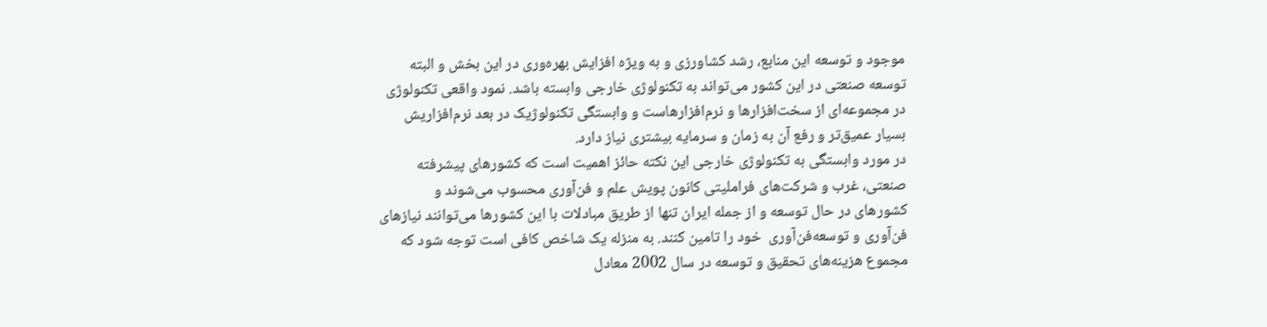موجود و توسعه این منابع، رشد کشاورزی و به ویژه افزایش بهره‌وری در این بخش و البته توسعه صنعتی در این کشور می‌تواند به تکنولوژی خارجی وابسته باشد. نمود واقعی تکنولوژی در مجموعه‌ای از سخت‌افزارها و نرم‌افزارهاست و وابستگی تکنولوژیک در بعد نرم‌‌افزاریش بسیار عمیق‌تر و رفع آن به زمان و سرمایه بیشتری نیاز دارد.
در مورد وابستگی به تکنولوژی خارجی این نکته حائز اهمیت است که کشورهای پیشرفته صنعتی، غرب و شرکت‌های فرا‌ملیتی کانون پویش علم و فن‌آوری محسوب می‌شوند و کشورهای در حال توسعه و از جمله ایران تنها از طریق مبادلات با این کشورها می‌توانند نیازهای فن‌آوری و توسعه‌فن‌آوری  خود را تامین کنند. به منزله یک شاخص کافی است توجه شود که مجموع هزینه‌های تحقیق و توسعه در سال 2002 معادل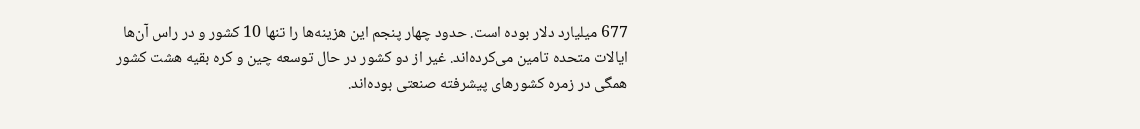677 میلیارد دلار بوده است. حدود چهار پنجم این هزینه‌ها را تنها 10 کشور و در راس آن‌‌ها ایالات متحده تامین می‌کرده‌اند. غیر از دو کشور در حال توسعه چین و کره بقیه هشت کشور همگی در زمره کشورهای پیشرفته صنعتی بوده‌اند.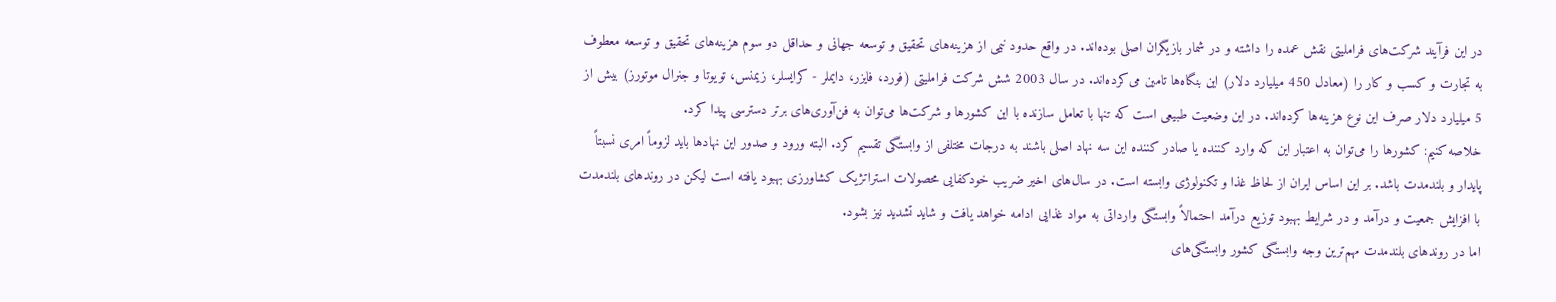در این فرآیند شرکت‌های فرا‌ملیتی نقش عمده را داشته و در شمار بازیگران اصلی بوده‌اند. در واقع حدود نیمی از هزینه‌های تحقیق و توسعه جهانی و حداقل دو سوم هزینه‌های تحقیق و توسعه معطوف به تجارت و کسب و کار را (معادل 450 میلیارد دلار) این بنگاه‌ها تامین می‌کرده‌اند. در سال 2003 شش شرکت فرا‌ملیتی (فورد، فایزر، دایملر - کرایسلر، زیمنس، تویوتا و جنرال موتورز) بیش از 5 میلیارد دلار صرف این نوع هزینه‌ها کرده‌اند. در این وضعیت طبیعی است که تنها با تعامل سازنده با این کشورها و شرکت‌ها می‌توان به فن‌آوری‌های برتر دسترسی پیدا کرد.
خلاصه کنیم: کشورها را می‌توان به اعتبار این که وارد کننده یا صادر کننده این سه نهاد اصلی باشند به درجات مختلفی از وابستگی تقسیم کرد. البته ورود و صدور این نهادها باید لزوماً امری نسبتاً پایدار و بلندمدت باشد. بر این اساس ایران از لحاظ غذا و تکنولوژی وابسته است. در سال‌های اخیر ضریب خودکفایی محصولات استراتژیک کشاورزی بهبود یافته است لیکن در روندهای بلندمدت با افزایش جمعیت و درآمد و در شرایط بهبود توزیع درآمد احتمالاً وابستگی وارداتی به مواد غذایی ادامه خواهد یافت و شاید تشدید نیز بشود.
اما در روندهای بلندمدت مهم‌ترین وجه وابستگی کشور وابستگی‌های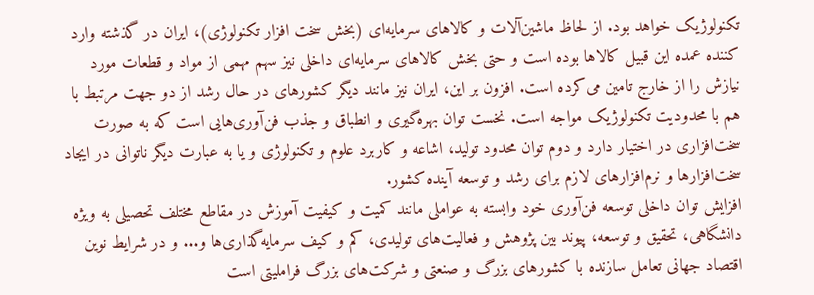تکنولوژیک خواهد بود. از لحاظ ماشین‌آلات و کالاهای سرمایه‌ای (بخش سخت افزار تکنولوژی)، ایران در گذشته وارد کننده عمده این قبیل کالاها بوده است و حتی بخش کالاهای سرمایه‌ای داخلی نیز سهم مهمی از مواد و قطعات مورد نیازش را از خارج تامین می‌کرده است. افزون بر این، ایران نیز مانند دیگر کشور‌های در حال رشد از دو جهت مرتبط با هم با محدودیت تکنولوژیک مواجه است. نخست توان بهره‌گیری و انطباق و جذب فن‌آوری‌هایی است که به صورت سخت‌افزاری در اختیار دارد و دوم توان محدود تولید، اشاعه و کاربرد علوم و تکنولوژی و یا به عبارت دیگر ناتوانی در ایجاد سخت‌افزارها و نرم‌افزارهای لازم برای رشد و توسعه آینده کشور.
افزایش توان داخلی توسعه فن‌آوری خود وابسته به عواملی مانند کمیت و کیفیت آموزش در مقاطع مختلف تحصیلی به ویژه دانشگاهی، تحقیق و توسعه، پیوند بین پژوهش و فعالیت‌های تولیدی، کم و کیف سرمایه‌گذاری‌ها و... و در شرایط نوین اقتصاد جهانی تعامل سازنده با کشورهای بزرگ و صنعتی و شرکت‌های بزرگ فرا‌ملیتی است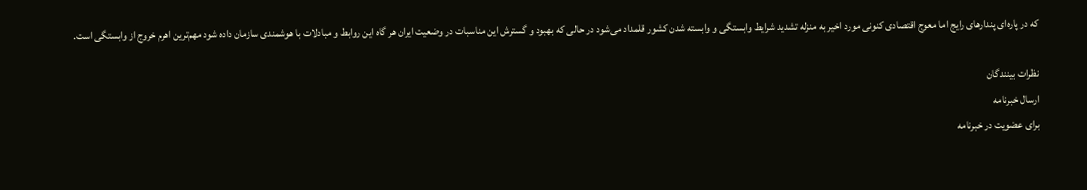که در پاره‌ای پندارهای رایج اما معوج اقتصادی کنونی مورد اخیر به منزله تشدید شرایط وابستگی و وابسته شدن کشور قلمداد می‌شود در حالی که بهبود و گسترش این مناسبات در وضعیت ایران هر گاه این روابط و مبادلات با هوشمندی سازمان داده شود مهم‌ترین اهرم خروج از وابستگی است.

نظرات بینندگان
ارسال خبرنامه
برای عضویت در خبرنامه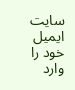سایت ایمیل خود را وارد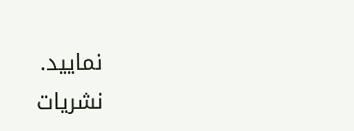نمایید.
نشریات